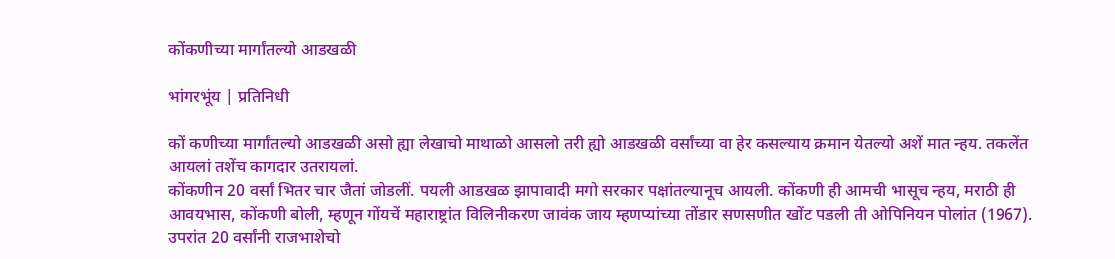कोंकणीच्या मार्गांतल्यो आडखळी

भांगरभूंय | प्रतिनिधी

कों कणीच्या मार्गांतल्यो आडखळी असो ह्या लेखाचो माथाळो आसलो तरी ह्यो आडखळी वर्सांच्या वा हेर कसल्याय क्रमान येतल्यो अशें मात न्हय. तकलेंत आयलां तशेंच कागदार उतरायलां.
कोंकणीन 20 वर्सां भितर चार जैतां जोडलीं. पयली आडखळ झापावादी मगो सरकार पक्षांतल्यानूच आयली. कोंकणी ही आमची भासूच न्हय, मराठी ही आवयभास, कोंकणी बोली, म्हणून गोंयचें महाराष्ट्रांत विलिनीकरण जावंक जाय म्हणप्यांच्या तोंडार सणसणीत खोंट पडली ती ओपिनियन पोलांत (1967). उपरांत 20 वर्सांनी राजभाशेचो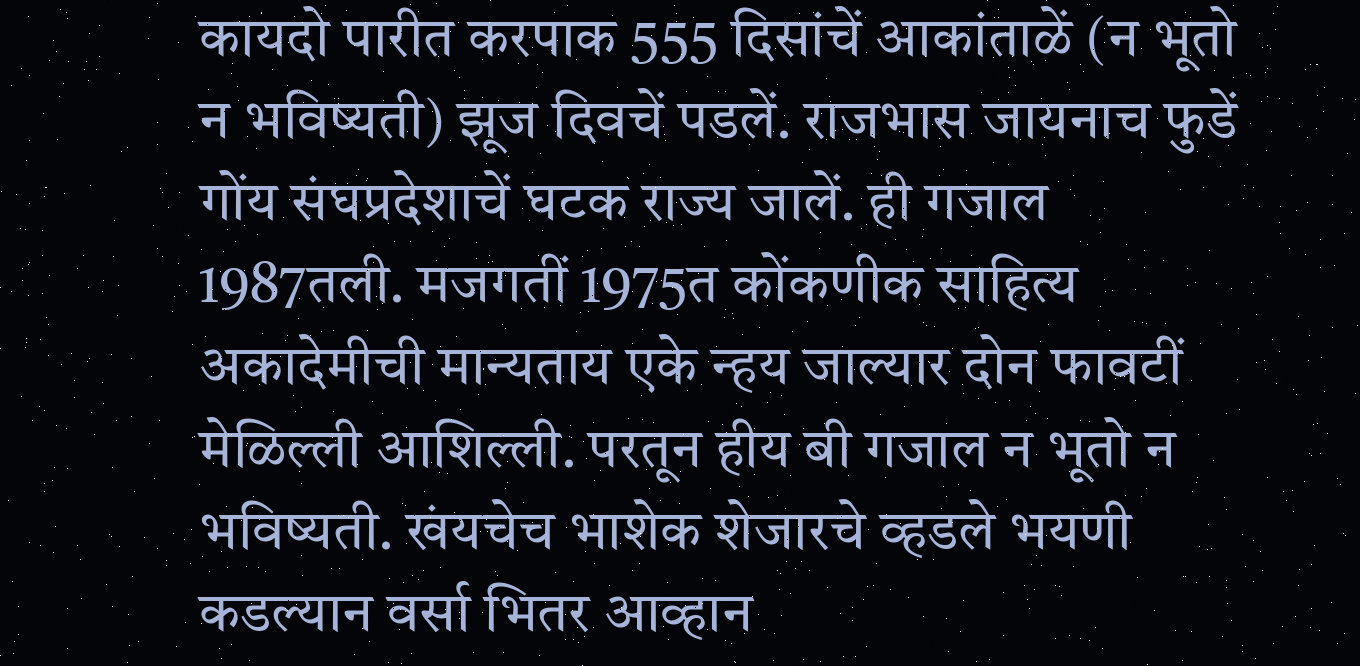कायदो पारीत करपाक 555 दिसांचें आकांताळें (न भूतो न भविष्यती) झूज दिवचें पडलें. राजभास जायनाच फुडें गोंय संघप्रदेशाचें घटक राज्य जालें. ही गजाल 1987तली. मजगतीं 1975त कोंकणीक साहित्य अकादेमीची मान्यताय एके न्हय जाल्यार दोन फावटीं मेळिल्ली आशिल्ली. परतून हीय बी गजाल न भूतो न भविष्यती. खंयचेच भाशेक शेजारचे व्हडले भयणी कडल्यान वर्सा भितर आव्हान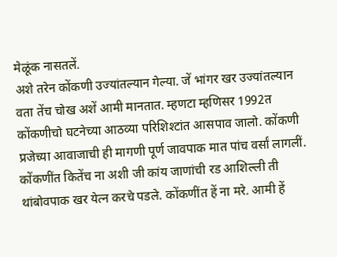मेळूंक नासतलें.
अशे तरेन कोंकणी उज्यांतल्यान गेल्या. जें भांगर खर उज्यांतल्यान वता तेंच चोख अशें आमी मानतात. म्हणटा म्हणिसर 1992त कोंकणीचो घटनेच्या आठव्या परिशिश्टांत आसपाव जालो. कोंकणी प्रजेच्या आवाजाची ही मागणी पूर्ण जावपाक मात पांच वर्सां लागलीं.
कोंकणींत कितेंच ना अशी जी कांय जाणांची रड आशिल्ली ती थांबोवपाक खर येत्न करचे पडले. कोंकणींत हें ना मरे. आमी हें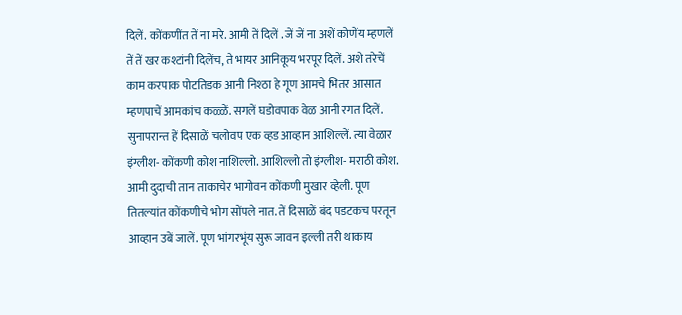दिलें. कोंकणींत तें ना मरे. आमी तें दिलें ‌. जें जें ना अशें कोणेंय म्हणलें तें तें खर कश्टांनी दिलेंच, ते भायर आनिकूय भरपूर दिलें. अशे तरेचें काम करपाक पोटतिडक आनी निश्ठा हे गूण आमचे भितर आसात म्हणपाचें आमकांच कळ्ळें. सगलें घडोवपाक वेळ आनी रगत दिलें.
सुनापरान्त हें दिसाळें चलोवप एक व्हड आव्हान आशिल्लें. त्या वेळार इंग्लीश- कोंकणी कोश नाशिल्लो. आशिल्लो तो इंग्लीश- मराठी कोश. आमी दुदाची तान ताकाचेर भागोवन कोंकणी मुखार व्हेली. पूण तितल्यांत कोंकणीचे भोग सोंपले नात. तें दिसाळें बंद पडटकच परतून आव्हान उबें जालें. पूण भांगरभूंय सुरू जावन इल्ली तरी थाकाय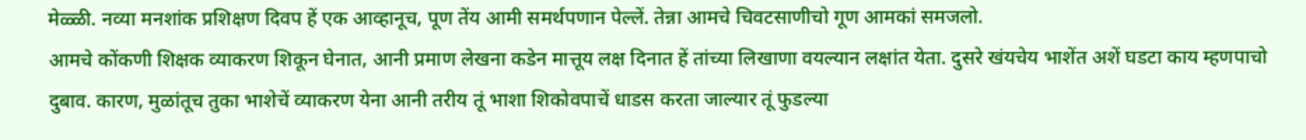मेळ्ळी. नव्या मनशांक प्रशिक्षण दिवप हें एक आव्हानूच, पूण तेंय आमी समर्थपणान पेल्लें. तेन्ना आमचे चिवटसाणीचो गूण आमकां समजलो.
आमचे कोंकणी शिक्षक व्याकरण शिकून घेनात, आनी प्रमाण लेखना कडेन मात्तूय लक्ष दिनात हें तांच्या लिखाणा वयल्यान लक्षांत येता. दुसरे खंयचेय भाशेंत अशें घडटा काय म्हणपाचो दुबाव. कारण, मुळांतूच तुका भाशेचें व्याकरण येना आनी तरीय तूं भाशा शिकोवपाचें धाडस करता जाल्यार तूं फुडल्या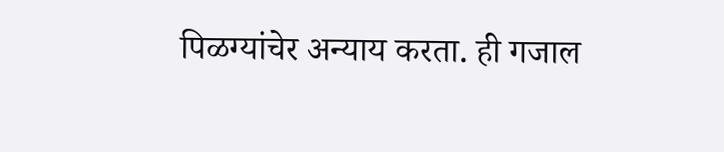पिळग्यांचेर अन्याय करता. ही गजाल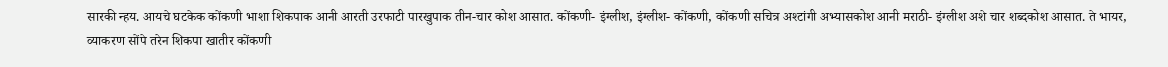सारकी न्हय. आयचे घटकेक कोंकणी भाशा शिकपाक आनी आरती उरफाटी पारखुपाक तीन-चार कोश आसात. कोंकणी- इंग्लीश, इंग्लीश- कोंकणी, कोंकणी सचित्र अश्टांगी अभ्यासकोश आनी मराठी- इंग्लीश अशे चार शब्दकोश आसात. ते भायर, व्याकरण सोंपे तरेन शिकपा खातीर कोंकणी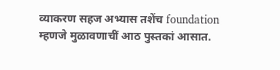व्याकरण सहज अभ्यास तशेंच foundation म्हणजे मुळावणाचीं आठ पुस्तकां आसात.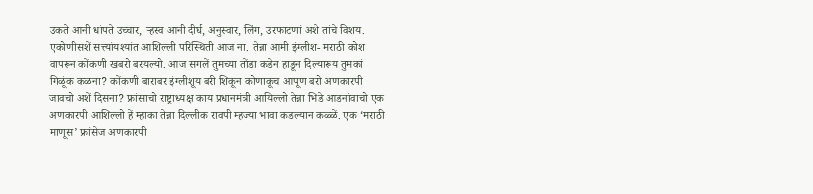उकते आनी धांपते उच्चार, ऱ्हस्व आनी दीर्घ, अनुस्वार, लिंग, उरफाटणां अशे तांचे विशय.
एकोणीसशें सत्त्यांयश्यांत आशिल्ली परिस्थिती आज ना. तेन्ना आमी इंग्लीश- मराठी कोश वापरून कोंकणी खबरो बरयल्यो. आज सगलें तुमच्या तोंडा कडेन हाडून दिल्यारूय तुमकां गिळूंक कळना? कोंकणी बाराबर इंग्लीशूय बरी शिकून कोणाकूच आपूण बरो अणकारपी जावचो अशें दिसना? फ्रांसाचो राष्ट्राध्यक्ष काय प्रधानमंत्री आयिल्लो तेन्ना भिडे आडनांवाचो एक अणकारपी आशिल्लो हें म्हाका तेन्ना दिल्लीक रावपी म्हज्या भावा कडल्यान कळ्ळें. एक ‘मराठी माणूस’ फ्रांसेज अणकारपी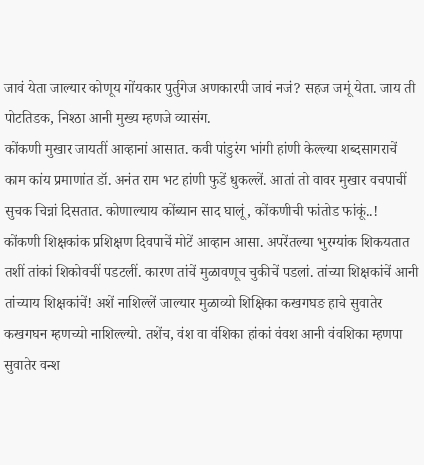जावं येता जाल्यार कोणूय गोंयकार पुर्तुगेज अणकारपी जावं नजं? सहज जमूं येता. जाय ती पोटतिडक, निश्ठा आनी मुख्य म्हणजे व्यासंग.
कोंकणी मुखार जायतीं आव्हानां आसात. कवी पांडुरंग भांगी हांणी केल्ल्या शब्दसागराचें काम कांय प्रमाणांत डॉ. अनंत राम भट हांणी फुडें धुकल्लें. आतां तो वावर मुखार वचपाचीं सुचक चिन्नां दिसतात. कोणाल्याय कोंब्यान साद घालूं, कोंकणीची फांतोड फांकूं..!
कोंकणी शिक्षकांक प्रशिक्षण दिवपाचें मोटें आव्हान आसा. अपरेंतल्या भुरग्यांक शिकयतात तशीं तांकां शिकोवचीं पडटलीं. कारण तांचें मुळावणूच चुकीचें पडलां. तांच्या शिक्षकांचें आनी तांच्याय शिक्षकांचें! अशें नाशिल्लें जाल्यार मुळाव्यो शिक्षिका कखगघङ हाचे सुवातेर कखगघन म्हणच्यो नाशिल्ल्यो. तशेंच, वंश वा वंशिका हांकां वंवश आनी वंवशिका म्हणपा सुवातेर वन्श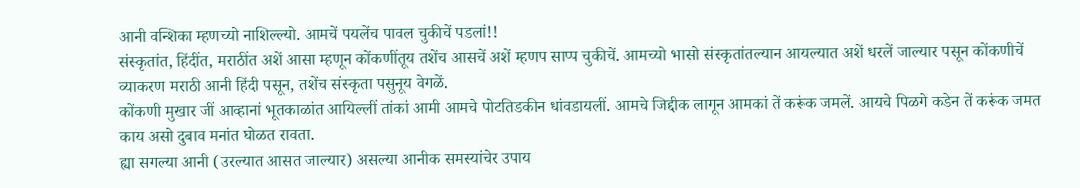आनी वन्शिका म्हणच्यो नाशिल्ल्यो. आमचें पयलेंच पावल चुकीचें पडलां!!
संस्कृतांत, हिंदींत, मराठींत अशें आसा म्हणून कोंकणींतूय तशेंच आसचें अशें म्हणप साप्प चुकीचें. आमच्यो भासो संस्कृतांतल्यान आयल्यात अशें धरलें जाल्यार पसून कोंकणीचें व्याकरण मराठी आनी हिंदी पसून, तशेंच संस्कृता पसुनूय वेगळें.
कोंकणी मुखार जीं आव्हानां भूतकाळांत आयिल्लीं तांकां आमी आमचे पोटतिडकीन धांवडायलीं. आमचे जिद्दीक लागून आमकां तें करूंक जमलें. आयचे पिळगे कडेन तें करूंक जमत काय असो दुबाव मनांत घोळत रावता.
ह्या सगल्या आनी (उरल्यात आसत जाल्यार) असल्या आनीक समस्यांचेर उपाय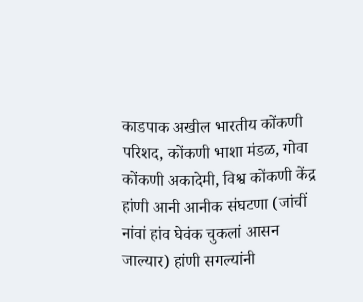काडपाक अखील भारतीय कोंकणी परिशद, कोंकणी भाशा मंडळ, गोवा कोंकणी अकादेमी, विश्व कोंकणी केंद्र हांणी आनी आनीक संघटणा (जांचीं नांवां हांव घेवंक चुकलां आसन जाल्यार) हांणी सगल्यांनी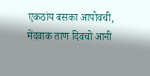एकठांय बसका आपोवची, मेंदवाक ताण दिवचो आनी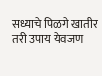सध्याचे पिळगे खातीर तरी उपाय येवजण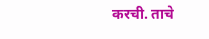करची. ताचे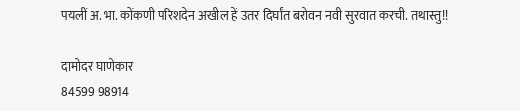पयलीं अ. भा. कोंकणी परिशदेन अखील हें उतर दिर्घांत बरोवन नवी सुरवात करची. तथास्तु!!

दामोदर घाणेकार
84599 98914